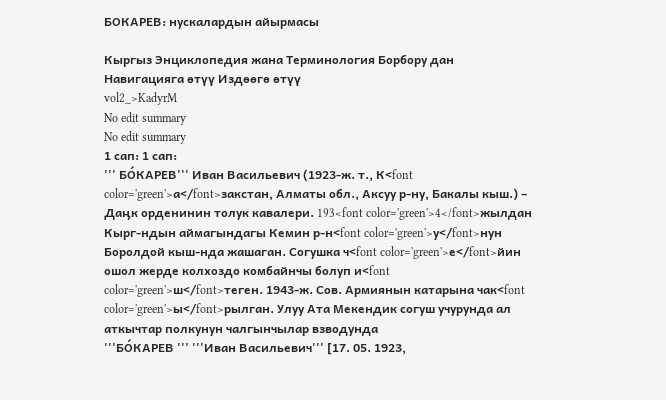БОКАРЕВ: нускалардын айырмасы

Кыргыз Энциклопедия жана Терминология Борбору дан
Навигацияга өтүү Издөөгө өтүү
vol2_>KadyrM
No edit summary
No edit summary
1 сап: 1 сап:
''' БО́КАРЕВ''' Иван Васильевич (1923-ж. т., К<font color='green'>а</font>закстан, Алматы обл., Аксуу р-ну, Бакалы кыш.) – Даӊк орденинин толук кавалери. 193<font color='green'>4</font>жылдан Кырг-ндын аймагындагы Кемин р-н<font color='green'>у</font>нун Боролдой кыш-нда жашаган. Согушка ч<font color='green'>е</font>йин ошол жерде колхоздо комбайнчы болуп и<font color='green'>ш</font>теген. 1943-ж. Сов. Армиянын катарына чак<font color='green'>ы</font>рылган. Улуу Ата Мекендик согуш учурунда ал аткычтар полкунун чалгынчылар взводунда
'''БО́КАРЕВ ''' '''Иван Васильевич''' [17. 05. 1923,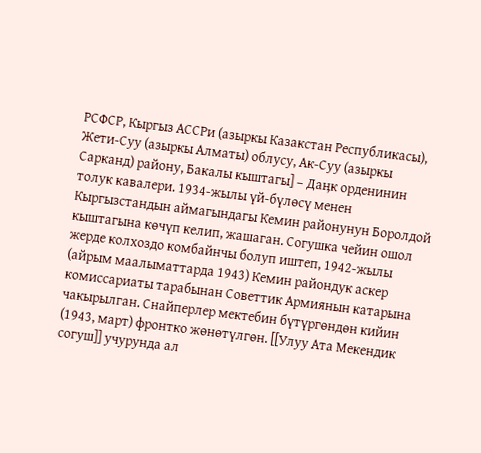РСФСР, Кыргыз АССРи (азыркы Казакстан Республикасы), Жети-Суу (азыркы Алматы) облусу, Ак-Суу (азыркы Сарканд) району, Бакалы кыштагы] – Даӊк орденинин толук кавалери. 1934-жылы үй-бүлөсү менен Кыргызстандын аймагындагы Кемин районунун Боролдой кыштагына көчүп келип, жашаган. Согушка чейин ошол жерде колхоздо комбайнчы болуп иштеп, 1942-жылы (айрым маалыматтарда 1943) Кемин райондук аскер комиссариаты тарабынан Советтик Армиянын катарына чакырылган. Снайперлер мектебин бүтүргөндөн кийин (1943, март) фронтко жөнөтүлгөн. [[Улуу Ата Мекендик согуш]] учурунда ал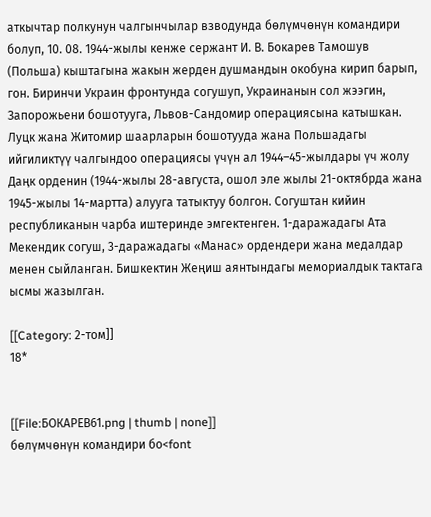аткычтар полкунун чалгынчылар взводунда бөлүмчөнүн командири болуп, 10. 08. 1944-жылы кенже сержант И. В. Бокарев Тамошув (Польша) кыштагына жакын жерден душмандын окобуна кирип барып, гон. Биринчи Украин фронтунда согушуп, Украинанын сол жээгин, Запорожьени бошотууга, Львов-Сандомир операциясына катышкан. Луцк жана Житомир шаарларын бошотууда жана Польшадагы ийгиликтүү чалгындоо операциясы үчүн ал 1944–45-жылдары үч жолу Даӊк орденин (1944-жылы 28-августа, ошол эле жылы 21-октябрда жана 1945-жылы 14-мартта) алууга татыктуу болгон. Согуштан кийин республиканын чарба иштеринде эмгектенген. 1-даражадагы Ата Мекендик согуш, 3-даражадагы «Манас» ордендери жана медалдар менен сыйланган. Бишкектин Жеңиш аянтындагы мемориалдык тактага ысмы жазылган.

[[Category: 2-том]]
18*


[[File:БОКАРЕВ61.png | thumb | none]]
бөлүмчөнүн командири бо<font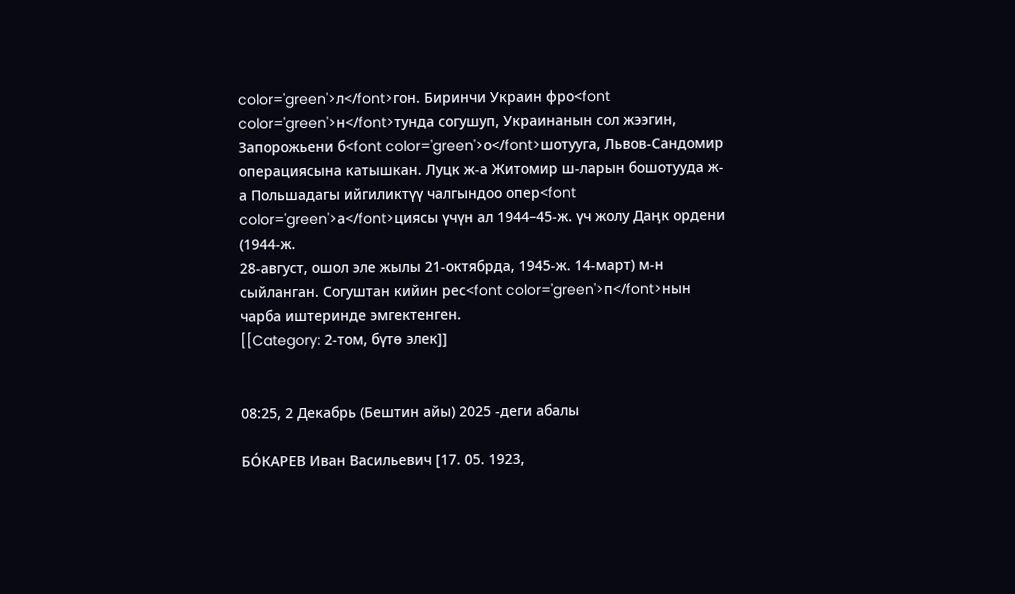color='green'>л</font>гон. Биринчи Украин фро<font color='green'>н</font>тунда согушуп, Украинанын сол жээгин, Запорожьени б<font color='green'>о</font>шотууга, Львов-Сандомир операциясына катышкан. Луцк ж-а Житомир ш-ларын бошотууда ж-а Польшадагы ийгиликтүү чалгындоо опер<font color='green'>а</font>циясы үчүн ал 1944–45-ж. үч жолу Даӊк ордени (1944-ж.
28-август, ошол эле жылы 21-октябрда, 1945-ж. 14-март) м-н сыйланган. Согуштан кийин рес<font color='green'>п</font>нын чарба иштеринде эмгектенген.
[[Category: 2-том, бүтө элек]]


08:25, 2 Декабрь (Бештин айы) 2025 -деги абалы

БО́КАРЕВ Иван Васильевич [17. 05. 1923,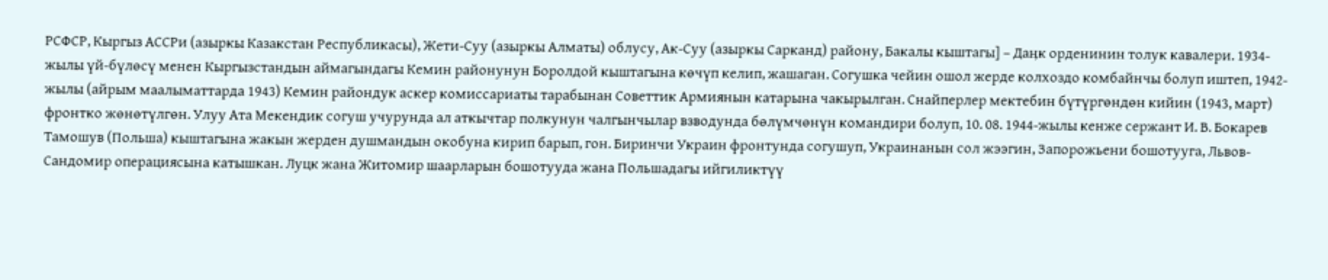РСФСР, Кыргыз АССРи (азыркы Казакстан Республикасы), Жети-Суу (азыркы Алматы) облусу, Ак-Суу (азыркы Сарканд) району, Бакалы кыштагы] – Даӊк орденинин толук кавалери. 1934-жылы үй-бүлөсү менен Кыргызстандын аймагындагы Кемин районунун Боролдой кыштагына көчүп келип, жашаган. Согушка чейин ошол жерде колхоздо комбайнчы болуп иштеп, 1942-жылы (айрым маалыматтарда 1943) Кемин райондук аскер комиссариаты тарабынан Советтик Армиянын катарына чакырылган. Снайперлер мектебин бүтүргөндөн кийин (1943, март) фронтко жөнөтүлгөн. Улуу Ата Мекендик согуш учурунда ал аткычтар полкунун чалгынчылар взводунда бөлүмчөнүн командири болуп, 10. 08. 1944-жылы кенже сержант И. В. Бокарев Тамошув (Польша) кыштагына жакын жерден душмандын окобуна кирип барып, гон. Биринчи Украин фронтунда согушуп, Украинанын сол жээгин, Запорожьени бошотууга, Львов-Сандомир операциясына катышкан. Луцк жана Житомир шаарларын бошотууда жана Польшадагы ийгиликтүү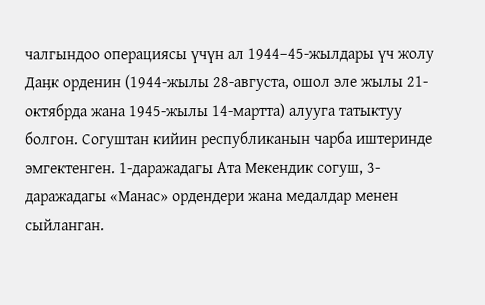чалгындоо операциясы үчүн ал 1944–45-жылдары үч жолу Даӊк орденин (1944-жылы 28-августа, ошол эле жылы 21-октябрда жана 1945-жылы 14-мартта) алууга татыктуу болгон. Согуштан кийин республиканын чарба иштеринде эмгектенген. 1-даражадагы Ата Мекендик согуш, 3-даражадагы «Манас» ордендери жана медалдар менен сыйланган.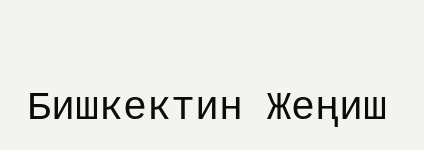Бишкектин Жеңиш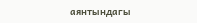аянтындагы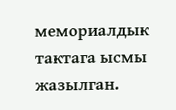мемориалдык тактага ысмы жазылган.